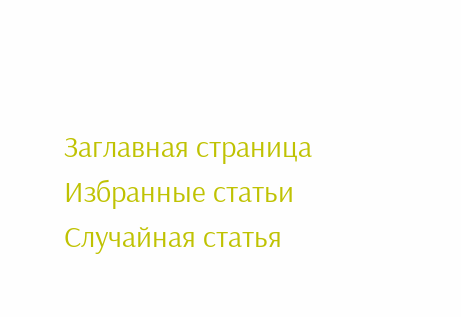Заглавная страница Избранные статьи Случайная статья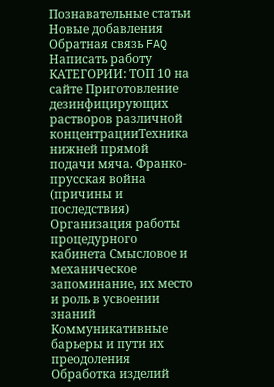Познавательные статьи Новые добавления Обратная связь FAQ Написать работу КАТЕГОРИИ: ТОП 10 на сайте Приготовление дезинфицирующих растворов различной концентрацииТехника нижней прямой подачи мяча. Франко-прусская война (причины и последствия) Организация работы процедурного кабинета Смысловое и механическое запоминание, их место и роль в усвоении знаний Коммуникативные барьеры и пути их преодоления Обработка изделий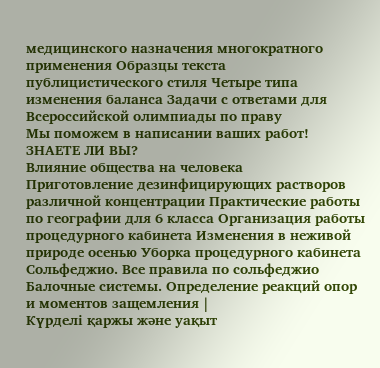медицинского назначения многократного применения Образцы текста публицистического стиля Четыре типа изменения баланса Задачи с ответами для Всероссийской олимпиады по праву
Мы поможем в написании ваших работ! ЗНАЕТЕ ЛИ ВЫ?
Влияние общества на человека
Приготовление дезинфицирующих растворов различной концентрации Практические работы по географии для 6 класса Организация работы процедурного кабинета Изменения в неживой природе осенью Уборка процедурного кабинета Сольфеджио. Все правила по сольфеджио Балочные системы. Определение реакций опор и моментов защемления |
Күрделі қаржы және уақыт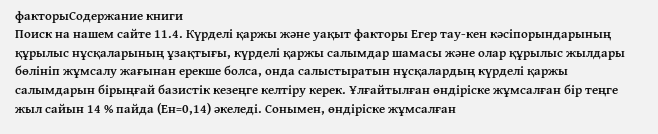факторыСодержание книги
Поиск на нашем сайте 11.4. Күрделі қаржы және уақыт факторы Егер тау-кен кәсіпорындарының құрылыс нұсқаларының ұзақтығы, күрделі қаржы салымдар шамасы және олар құрылыс жылдары бөлініп жұмсалу жағынан ерекше болса, онда салыстыратын нұсқалардың күрделі қаржы салымдарын бірыңғай базистік кезеңге келтіру керек. Ұлғайтылған өндіріске жұмсалған бір теңге жыл сайын 14 % пайда (Ен=0,14) әкеледі. Сонымен, өндіріске жұмсалған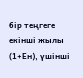бір теңгеге екінші жылы (1+Ен), үшінші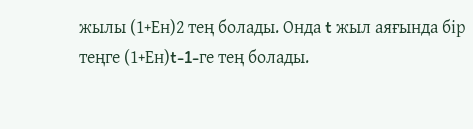жылы (1+Ен)2 тең болады. Онда t жыл аяғында бір теңге (1+Ен)t-1-ге тең болады.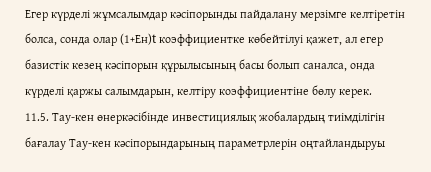Егер күрделі жұмсалымдар кәсіпорынды пайдалану мерзімге келтіретін болса, сонда олар (1+Ен)t коэффициентке көбейтілуі қажет, ал егер базистік кезең кәсіпорын құрылысының басы болып саналса, онда күрделі қаржы салымдарын, келтіру коэффициентіне бөлу керек.
11.5. Тау-кен өнеркәсібінде инвестициялық жобалардың тиімділігін бағалау Тау-кен кәсіпорындарының параметрлерін оңтайландыруы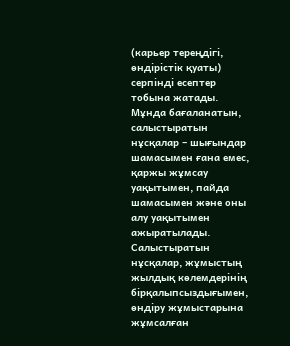(карьер тереңдігі, өндірістік қуаты) серпінді есептер тобына жатады. Мұнда бағаланатын, салыстыратын нұсқалар – шығындар шамасымен ғана емес, қаржы жұмсау уақытымен, пайда шамасымен және оны алу уақытымен ажыратылады. Салыстыратын нұсқалар, жұмыстың жылдық көлемдерінің бірқалыпсыздығымен, өндіру жұмыстарына жұмсалған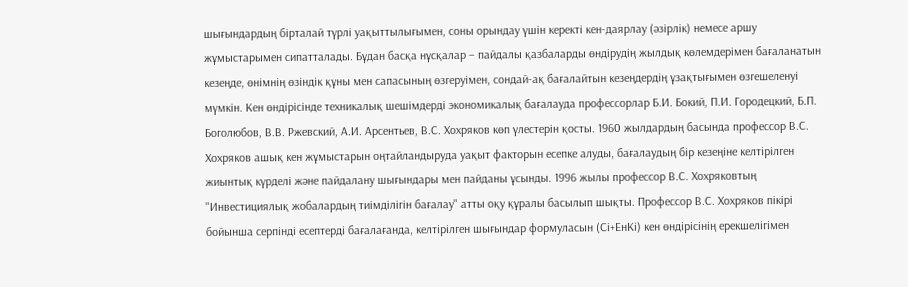шығындардың бірталай түрлі уақыттылығымен, соны орындау үшін керекті кен-даярлау (әзірлік) немесе аршу жұмыстарымен сипатталады. Бұдан басқа нұсқалар – пайдалы қазбаларды өндірудің жылдық көлемдерімен бағаланатын кезеңде, өнімнің өзіндік құны мен сапасының өзгеруімен, сондай-ақ бағалайтын кезеңдердің ұзақтығымен өзгешеленуі мүмкін. Кен өндірісінде техникалық шешімдерді экономикалық бағалауда профессорлар Б.И. Бокий, П.И. Городецкий, Б.П. Боголюбов, В.В. Ржевский, А.И. Арсентьев, В.С. Хохряков көп үлестерін қосты. 1960 жылдардың басында профессор В.С. Хохряков ашық кен жұмыстарын оңтайландыруда уақыт факторын есепке алуды, бағалаудың бір кезеңіне келтірілген жиынтық күрделі және пайдалану шығындары мен пайданы ұсынды. 1996 жылы профессор В.С. Хохряковтың "Инвестициялық жобалардың тиімділігін бағалау" атты оқу құралы басылып шықты. Профессор В.С. Хохряков пікірі бойынша серпінді есептерді бағалағанда, келтірілген шығындар формуласын (Сі+ЕнКі) кен өндірісінің ерекшелігімен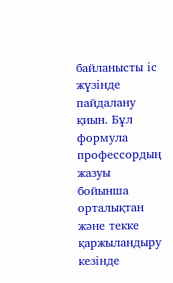байланысты іс жүзінде пайдалану қиын. Бұл формула профессордың жазуы бойынша орталықтан және текке қаржыландыру кезінде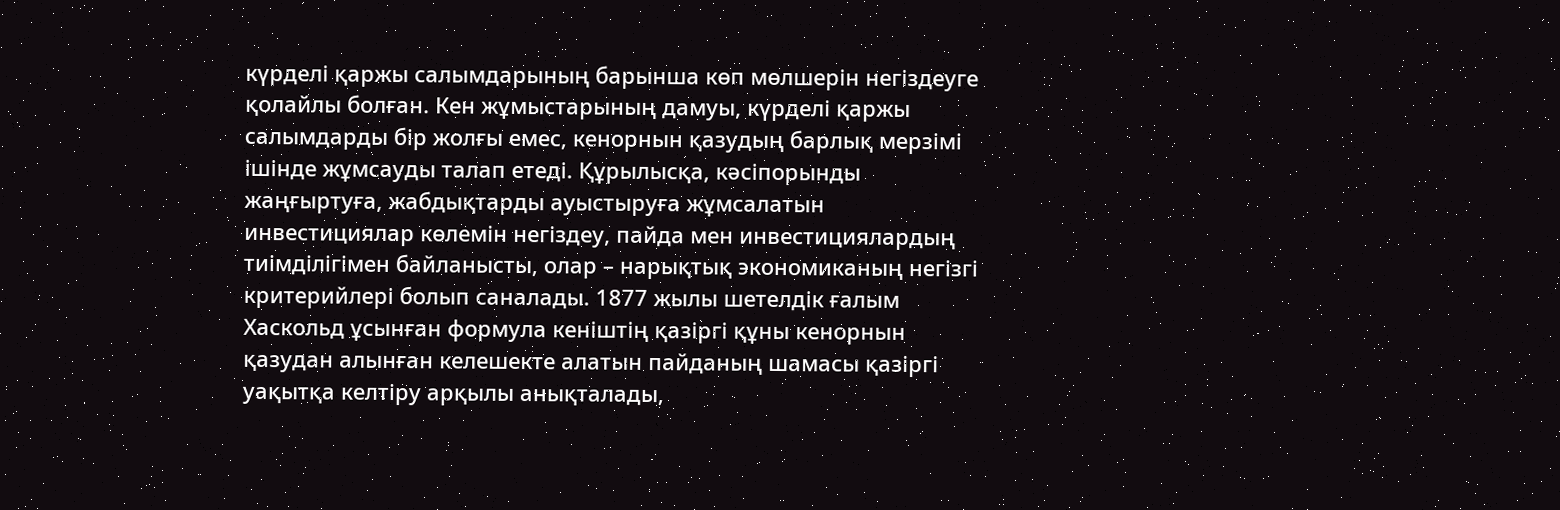күрделі қаржы салымдарының барынша көп мөлшерін негіздеуге қолайлы болған. Кен жұмыстарының дамуы, күрделі қаржы салымдарды бір жолғы емес, кенорнын қазудың барлық мерзімі ішінде жұмсауды талап етеді. Құрылысқа, кәсіпорынды жаңғыртуға, жабдықтарды ауыстыруға жұмсалатын инвестициялар көлемін негіздеу, пайда мен инвестициялардың тиімділігімен байланысты, олар – нарықтық экономиканың негізгі критерийлері болып саналады. 1877 жылы шетелдік ғалым Хаскольд ұсынған формула кеніштің қазіргі құны кенорнын қазудан алынған келешекте алатын пайданың шамасы қазіргі уақытқа келтіру арқылы анықталады,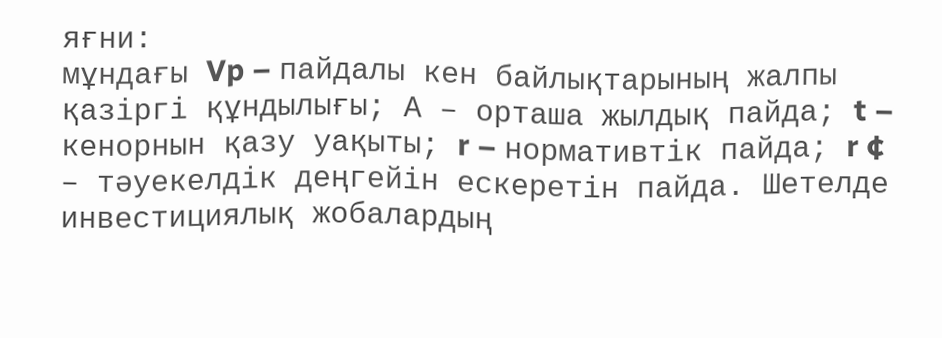яғни:
мұндағы Vp – пайдалы кен байлықтарының жалпы қазіргі құндылығы; А – орташа жылдық пайда; t – кенорнын қазу уақыты; r – нормативтік пайда; r ¢ – тәуекелдік деңгейін ескеретін пайда. Шетелде инвестициялық жобалардың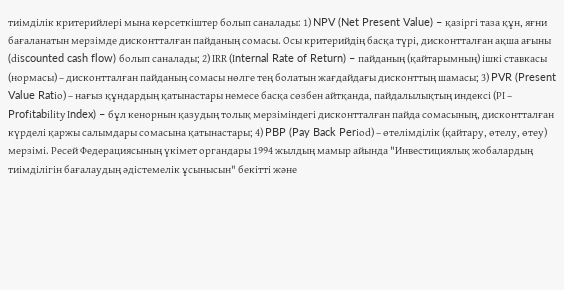тиімділік критерийлері мына көрсеткіштер болып саналады: 1) NPV (Net Present Value) – қазіргі таза құн, яғни бағаланатын мерзімде дисконтталған пайданың сомасы. Осы критерийдің басқа түрі, дисконтталған ақша ағыны (dіscounted cash flow) болып саналады; 2) ІRR (Іnternal Rate of Return) – пайданың (қайтарымның) ішкі ставкасы (нормасы) – дисконтталған пайданың сомасы нөлге тең болатын жағдайдағы дисконттың шамасы; 3) PVR (Present Value Ratіo) – нағыз құндардың қатынастары немесе басқа сөзбен айтқанда, пайдалылықтың индексі (РІ – Profіtabіlіty Іndex) – бұл кенорнын қазудың толық мерзіміндегі дисконтталған пайда сомасының, дисконтталған күрделі қаржы салымдары сомасына қатынастары; 4) PBP (Pay Back Perіod) – өтелімділік (қайтару, өтелу, өтеу) мерзімі. Ресей Федерациясының үкімет органдары 1994 жылдың мамыр айында "Инвестициялық жобалардың тиімділігін бағалаудың әдістемелік ұсынысын" бекітті және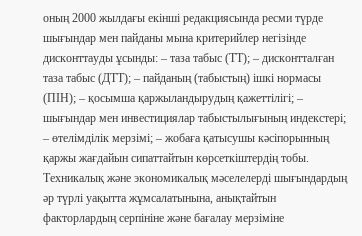оның 2000 жылдағы екінші редакциясында ресми түрде шығындар мен пайданы мына критерийлер негізінде дисконттауды ұсынды: – таза табыс (ТТ); – дисконтталған таза табыс (ДТТ); – пайданың (табыстың) ішкі нормасы (ПІН); – қосымша қаржыландырудың қажеттілігі; – шығындар мен инвестициялар табыстылығының индекстері; – өтелімділік мерзімі; – жобаға қатысушы кәсіпорынның қаржы жағдайын сипаттайтын көрсеткіштердің тобы. Техникалық және экономикалық мәселелерді шығындардың әр түрлі уақытта жұмсалатынына, анықтайтын факторлардың серпініне және бағалау мерзіміне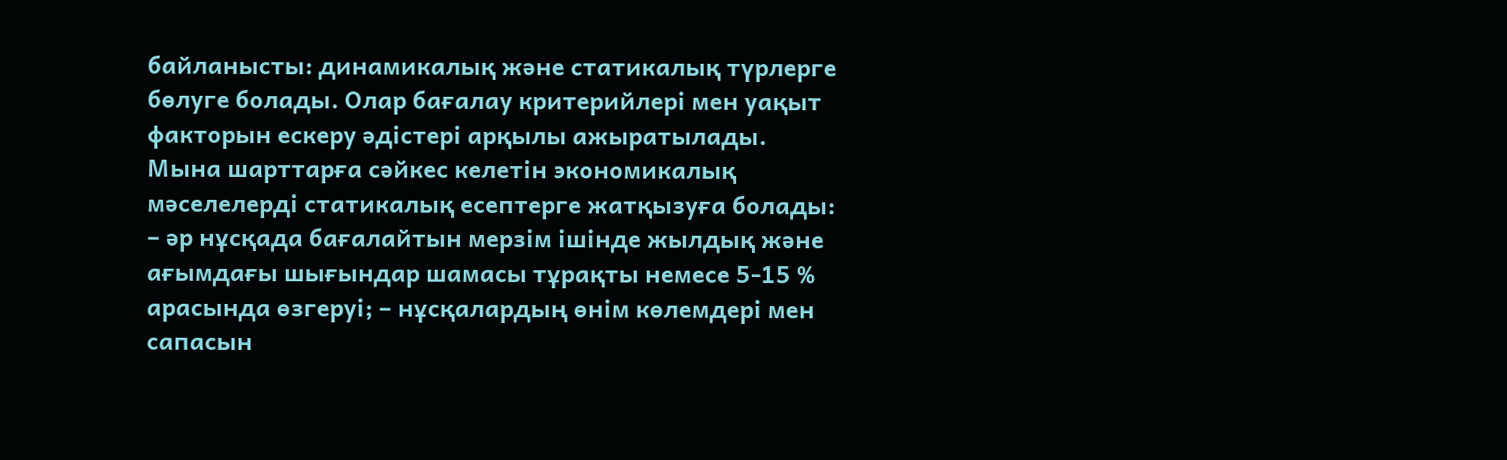байланысты: динамикалық және статикалық түрлерге бөлуге болады. Олар бағалау критерийлері мен уақыт факторын ескеру әдістері арқылы ажыратылады. Мына шарттарға сәйкес келетін экономикалық мәселелерді статикалық есептерге жатқызуға болады: – әр нұсқада бағалайтын мерзім ішінде жылдық және ағымдағы шығындар шамасы тұрақты немесе 5-15 % арасында өзгеруі; – нұсқалардың өнім көлемдері мен сапасын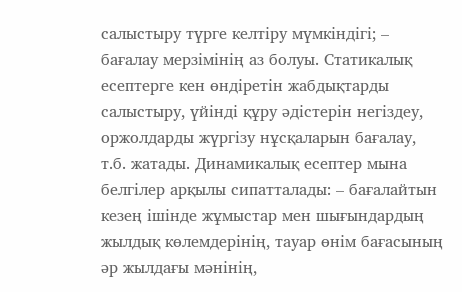салыстыру түрге келтіру мүмкіндігі; – бағалау мерзімінің аз болуы. Статикалық есептерге кен өндіретін жабдықтарды салыстыру, үйінді құру әдістерін негіздеу, оржолдарды жүргізу нұсқаларын бағалау, т.б. жатады. Динамикалық есептер мына белгілер арқылы сипатталады: – бағалайтын кезең ішінде жұмыстар мен шығындардың жылдық көлемдерінің, тауар өнім бағасының әр жылдағы мәнінің,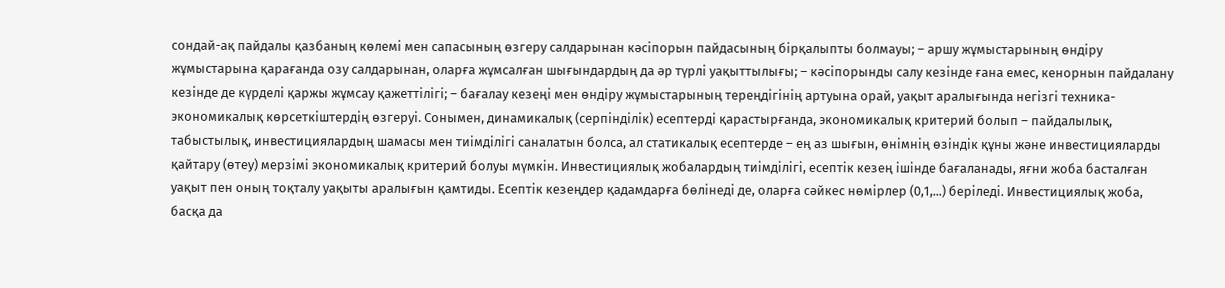сондай-ақ пайдалы қазбаның көлемі мен сапасының өзгеру салдарынан кәсіпорын пайдасының бірқалыпты болмауы; – аршу жұмыстарының өндіру жұмыстарына қарағанда озу салдарынан, оларға жұмсалған шығындардың да әр түрлі уақыттылығы; – кәсіпорынды салу кезінде ғана емес, кенорнын пайдалану кезінде де күрделі қаржы жұмсау қажеттілігі; – бағалау кезеңі мен өндіру жұмыстарының тереңдігінің артуына орай, уақыт аралығында негізгі техника-экономикалық көрсеткіштердің өзгеруі. Сонымен, динамикалық (серпінділік) есептерді қарастырғанда, экономикалық критерий болып – пайдалылық, табыстылық, инвестициялардың шамасы мен тиімділігі саналатын болса, ал статикалық есептерде – ең аз шығын, өнімнің өзіндік құны және инвестицияларды қайтару (өтеу) мерзімі экономикалық критерий болуы мүмкін. Инвестициялық жобалардың тиімділігі, есептік кезең ішінде бағаланады, яғни жоба басталған уақыт пен оның тоқталу уақыты аралығын қамтиды. Есептік кезеңдер қадамдарға бөлінеді де, оларға сәйкес нөмірлер (0,1,...) беріледі. Инвестициялық жоба, басқа да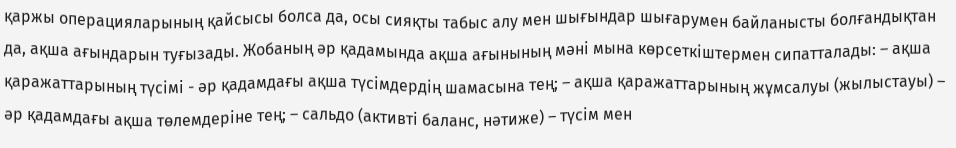қаржы операцияларының қайсысы болса да, осы сияқты табыс алу мен шығындар шығарумен байланысты болғандықтан да, ақша ағындарын туғызады. Жобаның әр қадамында ақша ағынының мәні мына көрсеткіштермен сипатталады: – ақша қаражаттарының түсімі - әр қадамдағы ақша түсімдердің шамасына тең; – ақша қаражаттарының жұмсалуы (жылыстауы) – әр қадамдағы ақша төлемдеріне тең; – сальдо (активті баланс, нәтиже) – түсім мен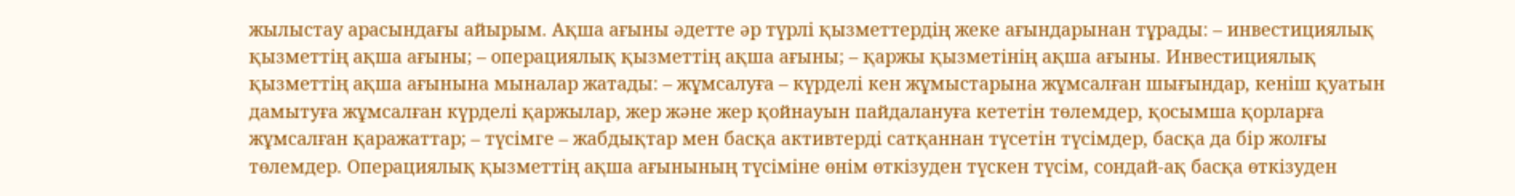жылыстау арасындағы айырым. Ақша ағыны әдетте әр түрлі қызметтердің жеке ағындарынан тұрады: – инвестициялық қызметтің ақша ағыны; – операциялық қызметтің ақша ағыны; – қаржы қызметінің ақша ағыны. Инвестициялық қызметтің ақша ағынына мыналар жатады: – жұмсалуға – күрделі кен жұмыстарына жұмсалған шығындар, кеніш қуатын дамытуға жұмсалған күрделі қаржылар, жер және жер қойнауын пайдалануға кететін төлемдер, қосымша қорларға жұмсалған қаражаттар; – түсімге – жабдықтар мен басқа активтерді сатқаннан түсетін түсімдер, басқа да бір жолғы төлемдер. Операциялық қызметтің ақша ағынының түсіміне өнім өткізуден түскен түсім, сондай-ақ басқа өткізуден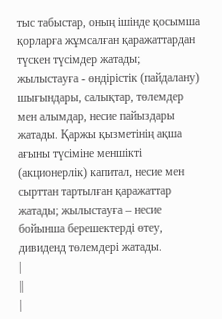тыс табыстар, оның ішінде қосымша қорларға жұмсалған қаражаттардан түскен түсімдер жатады; жылыстауға - өндірістік (пайдалану) шығындары, салықтар, төлемдер мен алымдар, несие пайыздары жатады. Қаржы қызметінің ақша ағыны түсіміне меншікті (акционерлік) капитал, несие мен сырттан тартылған қаражаттар жатады; жылыстауға – несие бойынша берешектерді өтеу, дивиденд төлемдері жатады.
|
||
|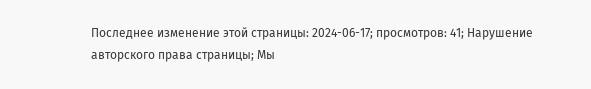Последнее изменение этой страницы: 2024-06-17; просмотров: 41; Нарушение авторского права страницы; Мы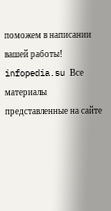поможем в написании вашей работы! infopedia.su Все материалы представленные на сайте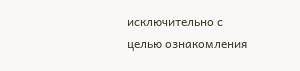исключительно с целью ознакомления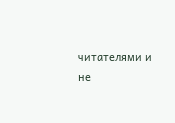читателями и не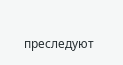преследуют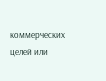коммерческих целей или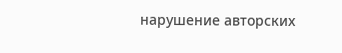нарушение авторских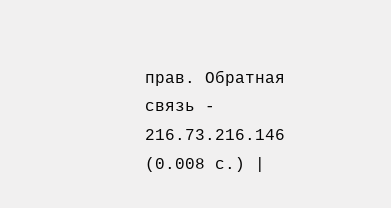прав. Обратная связь - 216.73.216.146 (0.008 с.) |